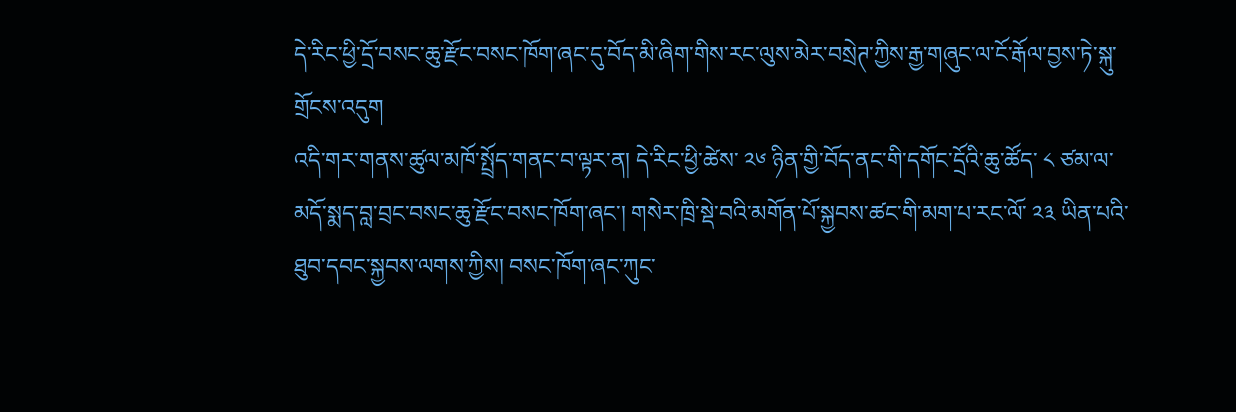དེ་རིང་ཕྱི་དྲོ་བསང་ཆུ་རྫོང་བསང་ཁོག་ཞང་དུ་བོད་མི་ཞིག་གིས་རང་ལུས་མེར་བསྲེཊ་ཀྱིས་རྒྱ་གཞུང་ལ་ངོ་རྒོལ་བྱས་ཏེ་སྐུ་གྲོངས་འདུག
འདི་གར་གནས་ཚུལ་མཁོ་སྤྲོད་གནང་བ་ལྟར་ན། དེ་རིང་ཕྱི་ཚེས་ ༢༦ ཉིན་གྱི་བོད་ནང་གི་དགོང་དྲོའི་ཆུ་ཚོད་ ༨ ཙམ་ལ་མདོ་སྨད་བླ་བྲང་བསང་ཆུ་རྫོང་བསང་ཁོག་ཞང་། གསེར་ཁྲི་སྡེ་བའི་མགོན་པོ་སྐྱབས་ཚང་གི་མག་པ་རང་ལོ་ ༢༣ ཡིན་པའི་ཐུབ་དབང་སྐྱབས་ལགས་ཀྱིས། བསང་ཁོག་ཞང་ཀུང་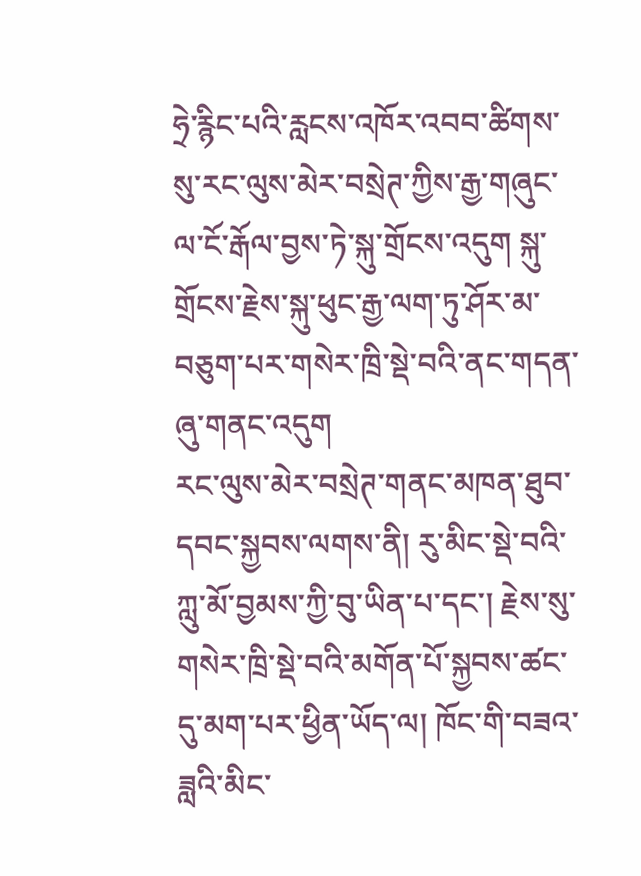ཧྲེ་རྙིང་པའི་རླངས་འཁོར་འབབ་ཚིགས་སུ་རང་ལུས་མེར་བསྲེཊ་ཀྱིས་རྒྱ་གཞུང་ལ་ངོ་རྒོལ་བྱས་ཏེ་སྐུ་གྲོངས་འདུག སྐུ་གྲོངས་རྗེས་སྐུ་ཕུང་རྒྱ་ལག་ཏུ་ཤོར་མ་བཅུག་པར་གསེར་ཁྲི་སྡེ་བའི་ནང་གདན་ཞུ་གནང་འདུག
རང་ལུས་མེར་བསྲེཊ་གནང་མཁན་ཐུབ་དབང་སྐྱབས་ལགས་ནི། རུ་མིང་སྡེ་བའི་ཀླུ་མོ་བྱམས་ཀྱི་བུ་ཡིན་པ་དང་། རྗེས་སུ་གསེར་ཁྲི་སྡེ་བའི་མགོན་པོ་སྐྱབས་ཚང་དུ་མག་པར་ཕྱིན་ཡོད་ལ། ཁོང་གི་བཟའ་ཟླའི་མིང་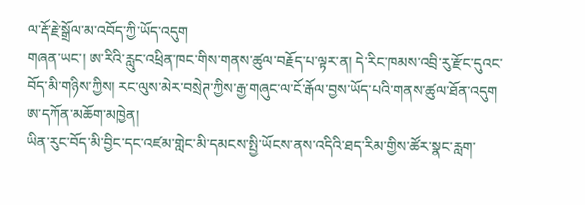ལ་རྡོ་རྗེ་སྒྲོལ་མ་འབོད་ཀྱི་ཡོད་འདུག
གཞན་ཡང་། ཨ་རིའི་རླུང་འཕྲིན་ཁང་གིས་གནས་ཚུལ་བརྗོད་པ་ལྟར་ན། དེ་རིང་ཁམས་འབྲི་རུ་རྫོང་དུའང་བོད་མི་གཉིས་ཀྱིས། རང་ལུས་མེར་བསྲེཊ་ཀྱིས་རྒྱ་གཞུང་ལ་ངོ་རྒོལ་བྱས་ཡོད་པའི་གནས་ཚུལ་ཐོན་འདུག
ཨ་དཀོན་མཆོག་མཁྱེན།
ཡིན་རུང་བོད་མི་བྱིང་དང་འཛམ་གླེང་མི་དམངས་སྤྱི་ཡོངས་ནས་འདིའི་ཐད་རིམ་གྱིས་ཚོར་སྣང་རླག་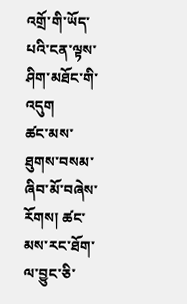འགྲོ་གི་ཡོད་པའི་ངན་ལྟས་ཤིག་མཐོང་གི་འདུག
ཚང་མས་ཐུགས་བསམ་ཞིབ་མོ་བཞེས་རོགས། ཚང་མས་རང་ཐོག་ལ་བྱུང་ཅི་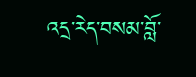འདྲ་རེད་བསམ་བློ་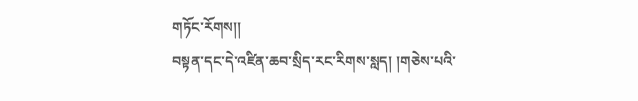གཏོང་རོགས།།
བསྟན་དང་དེ་འཛིན་ཆབ་སྲིད་རང་རིགས་སླད། །གཅེས་པའི་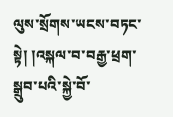ལུས་སྲོགས་ཡངས་བཏང་སྟེ། །འསྐལ་བ་བརྒྱ་ཕྲག་སྒྲུབ་པའི་སྐྱེ་བོ་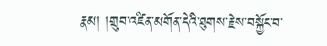རྣམ། །གྲུབ་འཛིན་མགོན་དེའི་ཐུགས་རྗེས་བསྐྱོང་བ་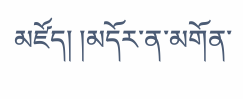མཛོད། །མདོར་ན་མགོན་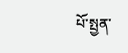པོ་སྤྱན་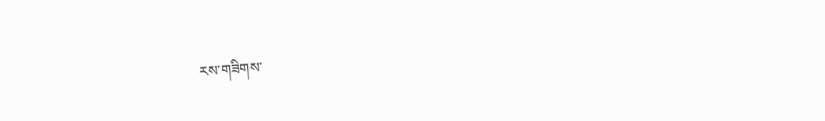རས་གཟིགས་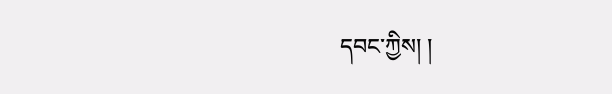དབང་ཀྱིས། །